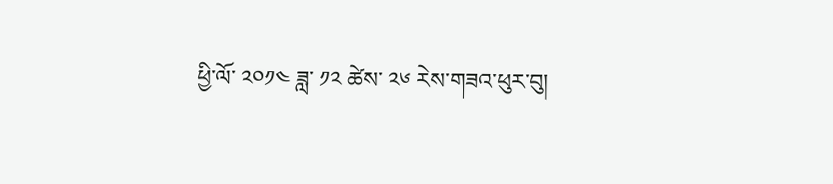ཕྱི་ལོ་ ༢༠༡༤ ཟླ་ ༡༢ ཚེས་ ༢༦ རེས་གཟའ་ཕུར་བུ།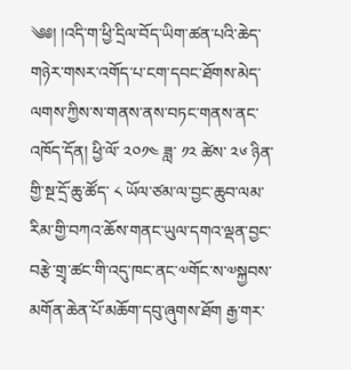༄༅། །འདི་ག་ཕྱི་དྲིལ་བོད་ཡིག་ཚན་པའི་ཆེད་གཉེར་གསར་འགོད་པ་ངག་དབང་ཐོགས་མེད་ལགས་ཀྱིས་ས་གནས་ནས་བཏང་གནས་ནང་འཁོད་དོན། ཕྱི་ལོ་ ༢༠༡༤ ཟླ་ ༡༢ ཚེས་ ༢༦ ཉིན་གྱི་སྔ་དྲོ་ཆུ་ཚོད་ ༨ ཡོལ་ཙམ་ལ་བྱང་ཆུབ་ལམ་རིམ་གྱི་བཀའ་ཆོས་གནང་ཡུལ་དགའ་ལྡན་བྱང་བརྩེ་གྲྭ་ཚང་གི་འདུ་ཁང་ནང་༧གོང་ས་༧སྐྱབས་མགོན་ཆེན་པོ་མཆོག་དབུ་ཞུགས་ཐོག རྒྱ་གར་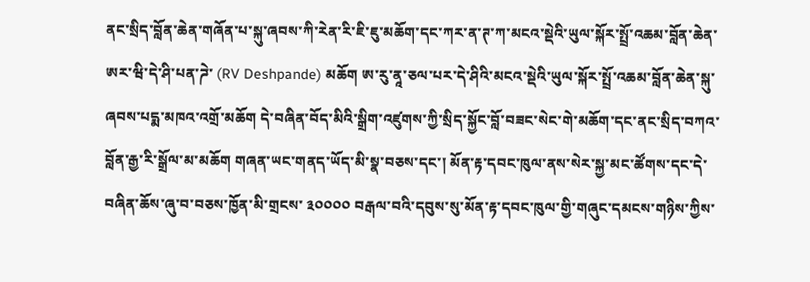ནང་སྲིད་བློན་ཆེན་གཞོན་པ་སྐུ་ཞབས་ཀི་རེན་རི་ཇི་ཇུ་མཆོག་དང་ཀར་ན་ཊ་ཀ་མངའ་སྡེའི་ཡུལ་སྐོར་སྤྲོ་འཆམ་བློན་ཆེན་ཨར་ཝི་དེ་ཤི་པན་ཌེ་ (RV Deshpande) མཆོག ཨ་རུ་ནཱ་ཅལ་པར་དེ་ཤིའི་མངའ་སྡེའི་ཡུལ་སྐོར་སྤྲོ་འཆམ་བློན་ཆེན་སྐུ་ཞབས་པདྨ་མཁའ་འགྲོ་མཆོག དེ་བཞིན་བོད་མིའི་སྒྲིག་འཛུགས་ཀྱི་སྲིད་སྐྱོང་བློ་བཟང་སེང་གེ་མཆོག་དང་ནང་སྲིད་བཀའ་བློན་རྒྱ་རི་སྒྲོལ་མ་མཆོག གཞན་ཡང་གནད་ཡོད་མི་སྣ་བཅས་དང་། མོན་རྟ་དབང་ཁུལ་ནས་སེར་སྐྱ་མང་ཚོགས་དང་དེ་བཞིན་ཆོས་ཞུ་བ་བཅས་ཁྱོན་མི་གྲངས་ ༣༠༠༠༠ བརྒལ་བའི་དབུས་སུ་མོན་རྟ་དབང་ཁུལ་གྱི་གཞུང་དམངས་གཉིས་ཀྱིས་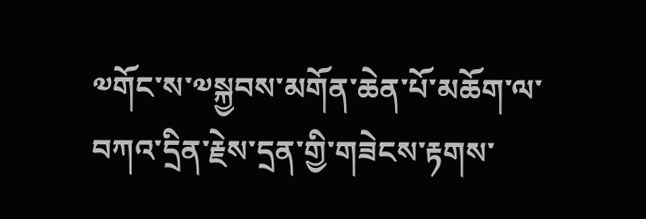༧གོང་ས་༧སྐྱབས་མགོན་ཆེན་པོ་མཆོག་ལ་བཀའ་དྲིན་རྗེས་དྲན་གྱི་གཟེངས་རྟགས་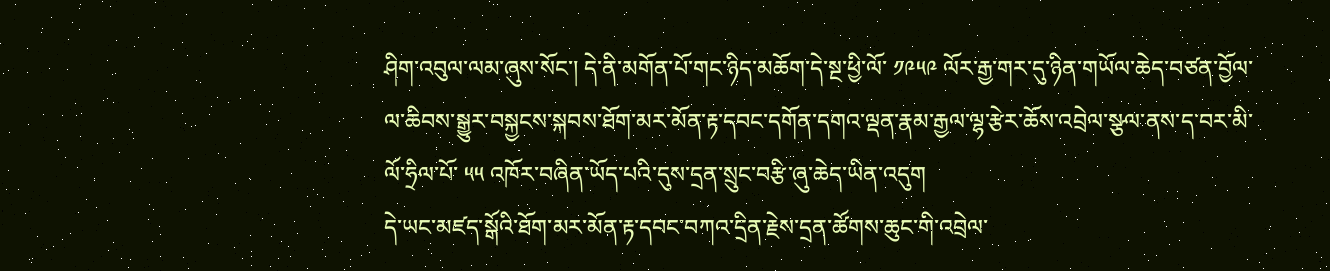ཤིག་འབུལ་ལམ་ཞུས་སོང་། དེ་ནི་མགོན་པོ་གང་ཉིད་མཆོག་དེ་སྔ་ཕྱི་ལོ་ ༡༩༥༩ ལོར་རྒྱ་གར་དུ་ཉིན་གཡོལ་ཆེད་བཙན་བྱོལ་ལ་ཆིབས་སྒྱུར་བསྐྱངས་སྐབས་ཐོག་མར་མོན་རྟ་དབང་དགོན་དགའ་ལྡན་རྣམ་རྒྱལ་ལྷ་རྩེར་ཆོས་འབྲེལ་སྩལ་ནས་ད་བར་མི་ལོ་ཧྲིལ་པོ་ ༥༥ འཁོར་བཞིན་ཡོད་པའི་དུས་དྲན་སྲུང་བརྩི་ཞུ་ཆེད་ཡིན་འདུག
དེ་ཡང་མཛད་སྒོའི་ཐོག་མར་མོན་རྟ་དབང་བཀའ་དྲིན་རྗེས་དྲན་ཚོགས་ཆུང་གི་འབྲེལ་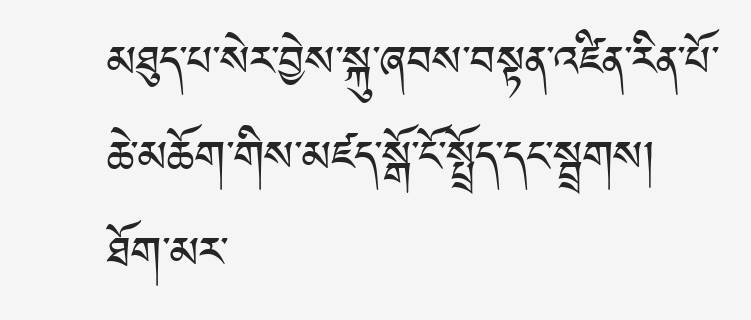མཐུད་པ་སེར་བྱེས་སྐུ་ཞབས་བསྟན་འཛིན་རིན་པོ་ཆེ་མཆོག་གིས་མཛད་སྒོ་ངོ་སྤྲོད་དང་སྦྲགས། ཐོག་མར་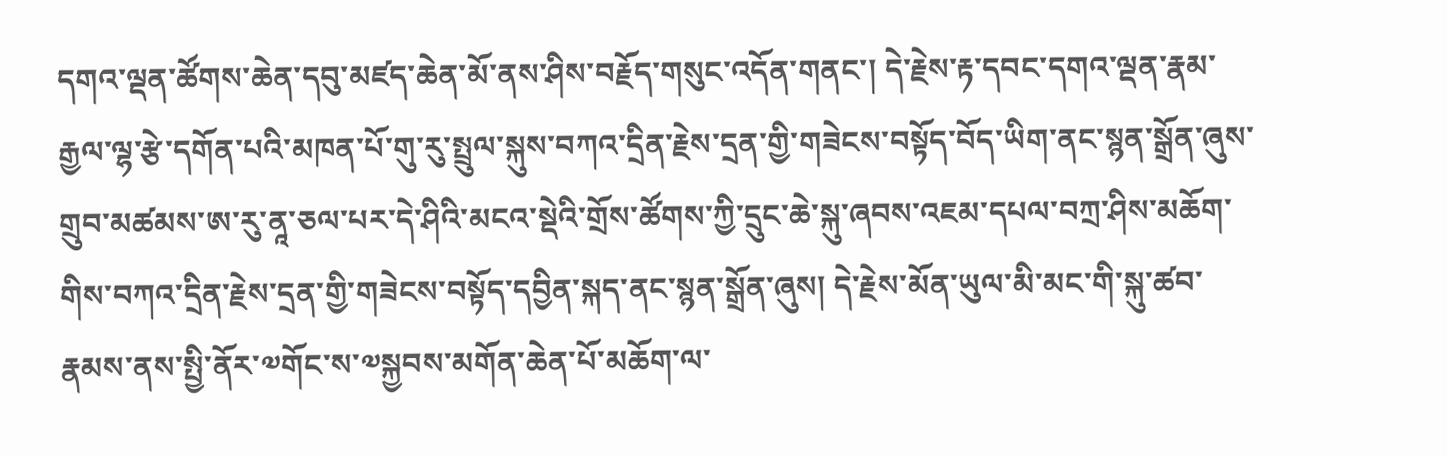དགའ་ལྡན་ཚོགས་ཆེན་དབུ་མཛད་ཆེན་མོ་ནས་ཤིས་བརྗོད་གསུང་འདོན་གནང་། དེ་རྗེས་རྟ་དབང་དགའ་ལྡན་རྣམ་རྒྱལ་ལྷ་རྩེ་དགོན་པའི་མཁན་པོ་གུ་རུ་སྤྲུལ་སྐུས་བཀའ་དྲིན་རྗེས་དྲན་གྱི་གཟེངས་བསྟོད་བོད་ཡིག་ནང་སྙན་སྒྲོན་ཞུས་གྲུབ་མཚམས་ཨ་རུ་ནཱ་ཅལ་པར་དེ་ཤིའི་མངའ་སྡེའི་གྲོས་ཚོགས་ཀྱི་དྲུང་ཆེ་སྐུ་ཞབས་འཇམ་དཔལ་བཀྲ་ཤིས་མཆོག་གིས་བཀའ་དྲིན་རྗེས་དྲན་གྱི་གཟེངས་བསྟོད་དབྱིན་སྐད་ནང་སྙན་སྒྲོན་ཞུས། དེ་རྗེས་མོན་ཡུལ་མི་མང་གི་སྐུ་ཚབ་རྣམས་ནས་སྤྱི་ནོར་༧གོང་ས་༧སྐྱབས་མགོན་ཆེན་པོ་མཆོག་ལ་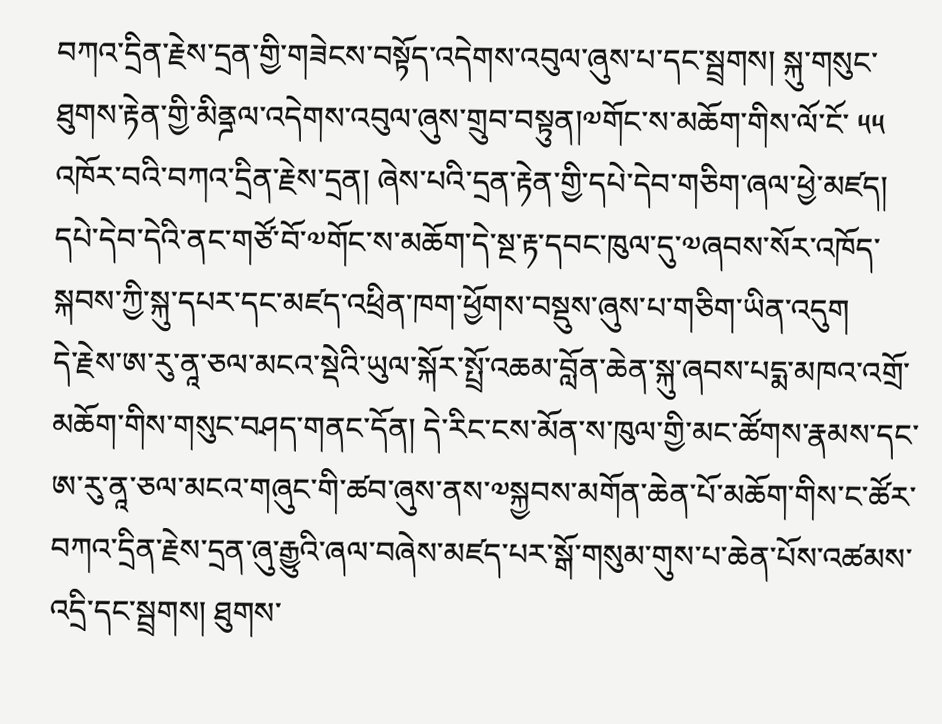བཀའ་དྲིན་རྗེས་དྲན་གྱི་གཟེངས་བསྟོད་འདེགས་འབུལ་ཞུས་པ་དང་སྦྲགས། སྐུ་གསུང་ཐུགས་རྟེན་གྱི་མིནྜལ་འདེགས་འབུལ་ཞུས་གྲུབ་བསྟུན།༧གོང་ས་མཆོག་གིས་ལོ་ངོ་ ༥༥ འཁོར་བའི་བཀའ་དྲིན་རྗེས་དྲན། ཞེས་པའི་དྲན་རྟེན་གྱི་དཔེ་དེབ་གཅིག་ཞལ་ཕྱེ་མཛད། དཔེ་དེབ་དེའི་ནང་གཙོ་བོ་༧གོང་ས་མཆོག་དེ་སྔ་རྟ་དབང་ཁུལ་དུ་༧ཞབས་སོར་འཁོད་སྐབས་ཀྱི་སྐུ་དཔར་དང་མཛད་འཕྲིན་ཁག་ཕྱོགས་བསྡུས་ཞུས་པ་གཅིག་ཡིན་འདུག
དེ་རྗེས་ཨ་རུ་ནཱ་ཅལ་མངའ་སྡེའི་ཡུལ་སྐོར་སྤྲོ་འཆམ་བློན་ཆེན་སྐུ་ཞབས་པདྨ་མཁའ་འགྲོ་མཆོག་གིས་གསུང་བཤད་གནང་དོན། དེ་རིང་ངས་མོན་ས་ཁུལ་གྱི་མང་ཚོགས་རྣམས་དང་ཨ་རུ་ནཱ་ཅལ་མངའ་གཞུང་གི་ཚབ་ཞུས་ནས་༧སྐྱབས་མགོན་ཆེན་པོ་མཆོག་གིས་ང་ཚོར་བཀའ་དྲིན་རྗེས་དྲན་ཞུ་རྒྱུའི་ཞལ་བཞེས་མཛད་པར་སྒོ་གསུམ་གུས་པ་ཆེན་པོས་འཚམས་འདྲི་དང་སྦྲགས། ཐུགས་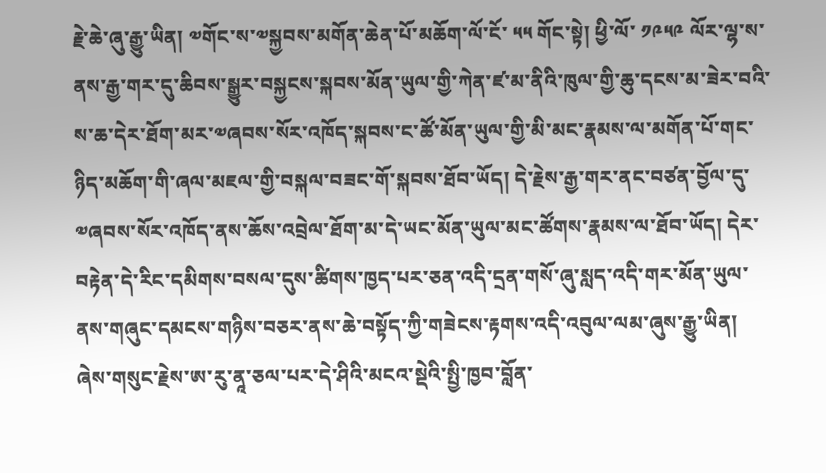རྗེ་ཆེ་ཞུ་རྒྱུ་ཡིན། ༧གོང་ས་༧སྐྱབས་མགོན་ཆེན་པོ་མཆོག་ལོ་ངོ་ ༥༥ གོང་སྟེ། ཕྱི་ལོ་ ༡༩༥༩ ལོར་ལྷ་ས་ནས་རྒྱ་གར་དུ་ཆིབས་སྒྱུར་བསྐྱངས་སྐབས་མོན་ཡུལ་གྱི་ཀེན་ཛ་མ་ནིའི་ཁུལ་གྱི་ཆུ་དངས་མ་ཟེར་བའི་ས་ཆ་དེར་ཐོག་མར་༧ཞབས་སོར་འཁོད་སྐབས་ང་ཚོ་མོན་ཡུལ་གྱི་མི་མང་རྣམས་ལ་མགོན་པོ་གང་ཉིད་མཆོག་གི་ཞལ་མཇལ་གྱི་བསྐལ་བཟང་གོ་སྐབས་ཐོབ་ཡོད། དེ་རྗེས་རྒྱ་གར་ནང་བཙན་བྱོལ་དུ་༧ཞབས་སོར་འཁོད་ནས་ཆོས་འབྲེལ་ཐོག་མ་དེ་ཡང་མོན་ཡུལ་མང་ཚོགས་རྣམས་ལ་ཐོབ་ཡོད། དེར་བརྟེན་དེ་རིང་དམིགས་བསལ་དུས་ཚིགས་ཁྱད་པར་ཅན་འདི་དྲན་གསོ་ཞུ་སླད་འདི་གར་མོན་ཡུལ་ནས་གཞུང་དམངས་གཉིས་བཅར་ནས་ཆེ་བསྟོད་ཀྱི་གཟེངས་རྟགས་འདི་འབུལ་ལམ་ཞུས་རྒྱུ་ཡིན། ཞེས་གསུང་རྗེས་ཨ་རུ་ནཱ་ཅལ་པར་དེ་ཤིའི་མངའ་སྡེའི་སྤྱི་ཁྱབ་བློན་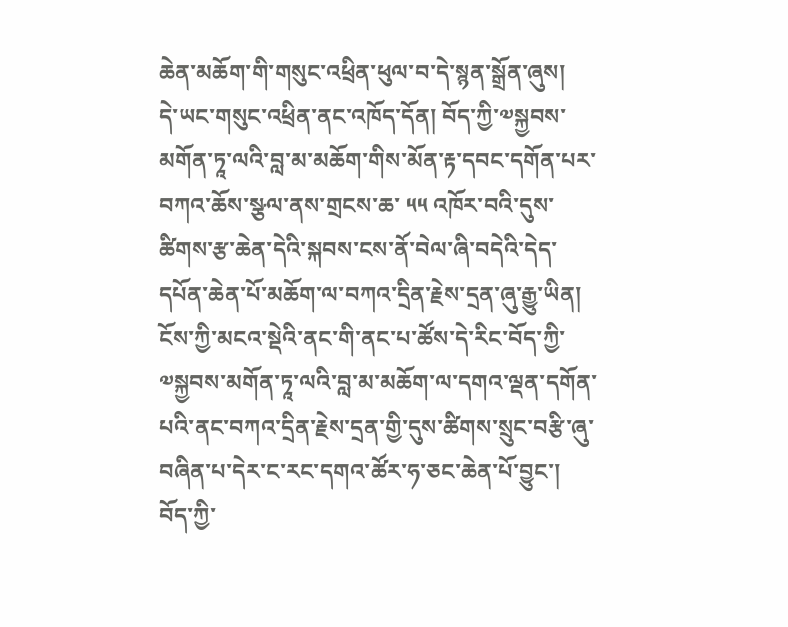ཆེན་མཆོག་གི་གསུང་འཕྲིན་ཕུལ་བ་དེ་སྙན་སྒྲོན་ཞུས།
དེ་ཡང་གསུང་འཕྲིན་ནང་འཁོད་དོན། བོད་ཀྱི་༧སྐྱབས་མགོན་ཏཱ་ལའི་བླ་མ་མཆོག་གིས་མོན་རྟ་དབང་དགོན་པར་བཀའ་ཆོས་སྩལ་ནས་གྲངས་ཆ་ ༥༥ འཁོར་བའི་དུས་ཚིགས་རྩ་ཆེན་དེའི་སྐབས་ངས་ནོ་བེལ་ཞི་བདེའི་དེད་དཔོན་ཆེན་པོ་མཆོག་ལ་བཀའ་དྲིན་རྗེས་དྲན་ཞུ་རྒྱུ་ཡིན། ངོས་ཀྱི་མངའ་སྡེའི་ནང་གི་ནང་པ་ཚོས་དེ་རིང་བོད་ཀྱི་༧སྐྱབས་མགོན་ཏཱ་ལའི་བླ་མ་མཆོག་ལ་དགའ་ལྡན་དགོན་པའི་ནང་བཀའ་དྲིན་རྗེས་དྲན་གྱི་དུས་ཚིགས་སྲུང་བརྩི་ཞུ་བཞིན་པ་དེར་ང་རང་དགའ་ཚོར་ཧ་ཅང་ཆེན་པོ་བྱུང་། བོད་ཀྱི་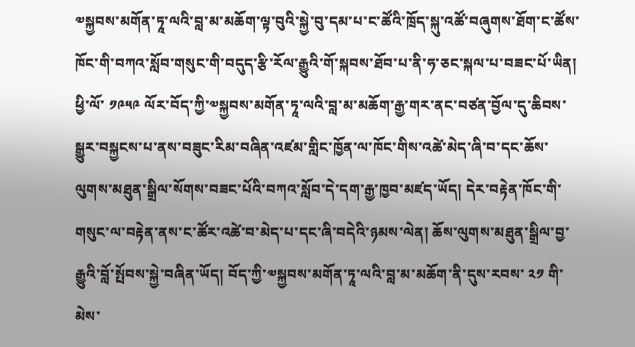༧སྐྱབས་མགོན་ཏཱ་ལའི་བླ་མ་མཆོག་ལྟ་བུའི་སྐྱེ་བུ་དམ་པ་ང་ཚོའི་ཁྲོད་སྐུ་འཚོ་བཞུགས་ཐོག་ང་ཚོས་ཁོང་གི་བཀའ་སློབ་གསུང་གི་བདུད་རྩི་རོལ་རྒྱུའི་གོ་སྐབས་ཐོབ་པ་ནི་ཧ་ཅང་སྐལ་པ་བཟང་པོ་ཡིན། ཕྱི་ལོ་ ༡༩༥༩ ལོར་བོད་ཀྱི་༧སྐྱབས་མགོན་ཏཱ་ལའི་བླ་མ་མཆོག་རྒྱ་གར་ནང་བཙན་བྱོལ་དུ་ཆིབས་སྒྱུར་བསྐྱངས་པ་ནས་བཟུང་རིམ་བཞིན་འཛམ་གླིང་ཁྱོན་ལ་ཁོང་གིས་འཚེ་མེད་ཞི་བ་དང་ཆོས་ལུགས་མཐུན་སྒྲིལ་སོགས་བཟང་པོའི་བཀའ་སློབ་དེ་དག་རྒྱ་ཁྱབ་མཛད་ཡོད། དེར་བརྟེན་ཁོང་གི་གསུང་ལ་བརྟེན་ནས་ང་ཚོར་འཚེ་བ་མེད་པ་དང་ཞི་བདེའི་ཉམས་ལེན། ཆོས་ལུགས་མཐུན་སྒྲིལ་བྱ་རྒྱུའི་བློ་སྤོབས་སྐྱེ་བཞིན་ཡོད། བོད་ཀྱི་༧སྐྱབས་མགོན་ཏཱ་ལའི་བླ་མ་མཆོག་ནི་དུས་རབས་ ༢༡ གི་མེས་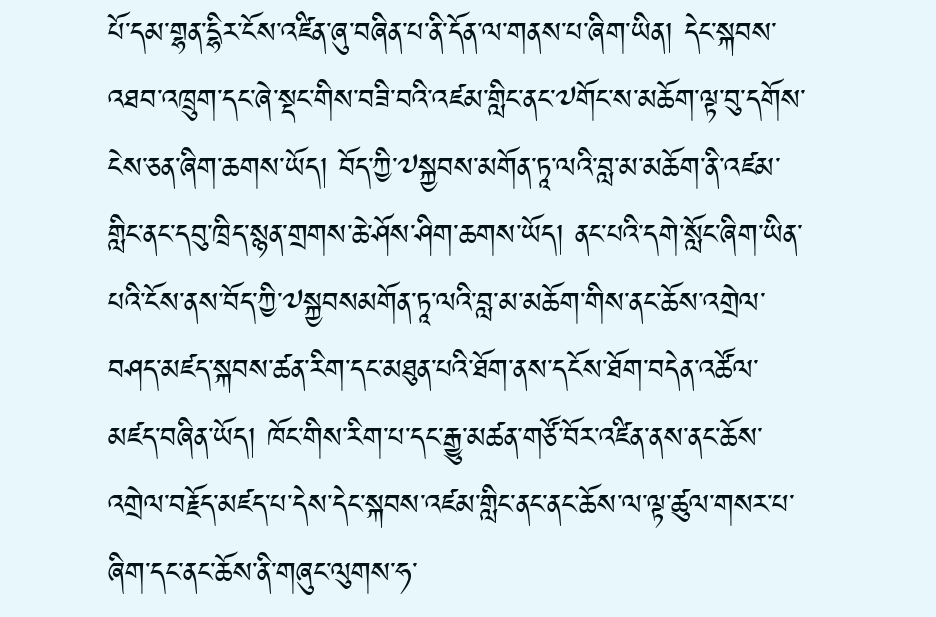པོ་དམ་གྷན་དྷིར་ངོས་འཛིན་ཞུ་བཞིན་པ་ནི་དོན་ལ་གནས་པ་ཞིག་ཡིན། དེང་སྐབས་འཐབ་འཁྲུག་དང་ཞེ་སྡང་གིས་བཟི་བའི་འཛམ་གླིང་ནང་༧གོང་ས་མཆོག་ལྟ་བུ་དགོས་ངེས་ཅན་ཞིག་ཆགས་ཡོད། བོད་ཀྱི་༧སྐྱབས་མགོན་ཏཱ་ལའི་བླ་མ་མཆོག་ནི་འཛམ་གླིང་ནང་དབུ་ཁྲིད་སྙན་གྲགས་ཆེ་ཤོས་ཤིག་ཆགས་ཡོད། ནང་པའི་དགེ་སློང་ཞིག་ཡིན་པའི་ངོས་ནས་བོད་ཀྱི་༧སྐྱབསམགོན་ཏཱ་ལའི་བླ་མ་མཆོག་གིས་ནང་ཆོས་འགྲེལ་བཤད་མཛད་སྐབས་ཚན་རིག་དང་མཐུན་པའི་ཐོག་ནས་དངོས་ཐོག་བདེན་འཚོལ་མཛད་བཞིན་ཡོད། ཁོང་གིས་རིག་པ་དང་རྒྱུ་མཚན་གཙོ་བོར་འཛིན་ནས་ནང་ཆོས་འགྲེལ་བརྗོད་མཛད་པ་དེས་དེང་སྐབས་འཛམ་གླིང་ནང་ནང་ཆོས་ལ་ལྟ་ཚུལ་གསར་པ་ཞིག་དང་ནང་ཆོས་ནི་གཞུང་ལུགས་ཧ་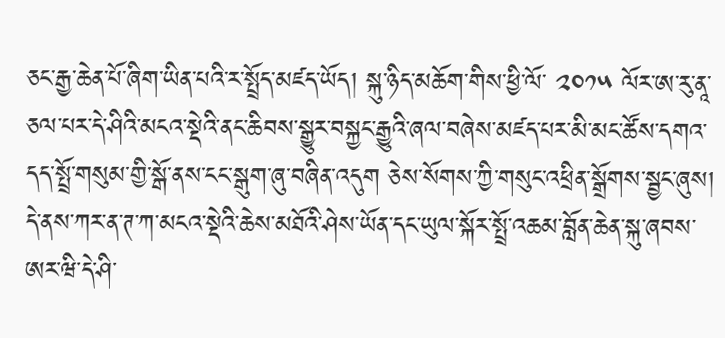ཅང་རྒྱ་ཆེན་པོ་ཞིག་ཡིན་པའི་ར་སྤྲོད་མཛད་ཡོད། སྐུ་ཉིད་མཆོག་གིས་ཕྱི་ལོ་ ༢༠༡༥ ལོར་ཨ་རུ་ནཱ་ཅལ་པར་དེ་ཤིའི་མངའ་སྡེའི་ནང་ཆིབས་སྒྱུར་བསྐྱང་རྒྱུའི་ཞལ་བཞེས་མཛད་པར་མི་མང་ཚོས་དགའ་དད་སྤྲོ་གསུམ་གྱི་སྒོ་ནས་ངང་སྒུག་ཞུ་བཞིན་འདུག ཅེས་སོགས་ཀྱི་གསུང་འཕྲིན་སྒྲོགས་སྦྱང་ཞུས།
དེ་ནས་ཀར་ན་ཊ་ཀ་མངའ་སྡེའི་ཆེས་མཐོའི་ཤེས་ཡོན་དང་ཡུལ་སྐོར་སྤྲོ་འཆམ་བློན་ཆེན་སྐུ་ཞབས་ཨར་ཝི་དེ་ཤི་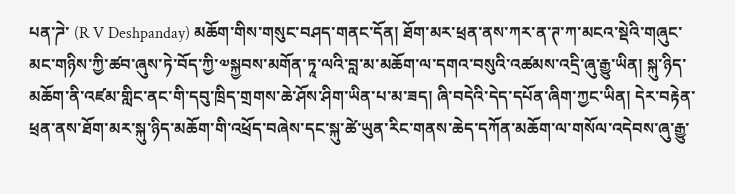པན་ཌེ་ (R V Deshpanday) མཆོག་གིས་གསུང་བཤད་གནང་དོན། ཐོག་མར་ཕྲན་ནས་ཀར་ན་ཊ་ཀ་མངའ་སྡེའི་གཞུང་མང་གཉིས་ཀྱི་ཚབ་ཞུས་ཏེ་བོད་ཀྱི་༧སྐྱབས་མགོན་ཏཱ་ལའི་བླ་མ་མཆོག་ལ་དགའ་བསུའི་འཚམས་འདྲི་ཞུ་རྒྱུ་ཡིན། སྐུ་ཉིད་མཆོག་ནི་འཛམ་གླིང་ནང་གི་དབུ་ཁྲིད་གྲགས་ཆེ་ཤོས་ཤིག་ཡིན་པ་མ་ཟད། ཞི་བདེའི་དེད་དཔོན་ཞིག་ཀྱང་ཡིན། དེར་བརྟེན་ཕྲན་ནས་ཐོག་མར་སྐུ་ཉིད་མཆོག་གི་འཕྲོད་བཞེས་དང་སྐུ་ཚེ་ཡུན་རིང་གནས་ཆེད་དཀོན་མཆོག་ལ་གསོལ་འདེབས་ཞུ་རྒྱུ་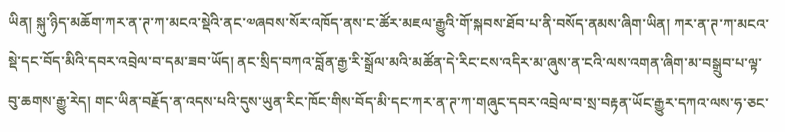ཡིན། སྐུ་ཉིད་མཆོག་ཀར་ན་ཊ་ཀ་མངའ་སྡེའི་ནང་༧ཞབས་སོར་འཁོད་ནས་ང་ཚོར་མཇལ་རྒྱུའི་གོ་སྐབས་ཐོབ་པ་ནི་བསོད་ནམས་ཞིག་ཡིན། ཀར་ན་ཊ་ཀ་མངའ་སྡེ་དང་བོད་མིའི་དབར་འབྲེལ་བ་དམ་ཟབ་ཡོད། ནང་སྲིད་བཀའ་བློན་རྒྱ་རི་སྒྲོལ་མའི་མཚོན་དེ་རིང་ངས་འདིར་མ་ཞུས་ན་ངའི་ལས་འགན་ཞིག་མ་བསྒྲུབ་པ་ལྟ་བུ་ཆགས་རྒྱུ་རེད། གང་ཡིན་བརྗོད་ན་འདས་པའི་དུས་ཡུན་རིང་ཁོང་གིས་བོད་མི་དང་ཀར་ན་ཊ་ཀ་གཞུང་དབར་འབྲེལ་བ་སྲ་བརྟན་ཡོང་རྒྱུར་དཀའ་ལས་ཧ་ཅང་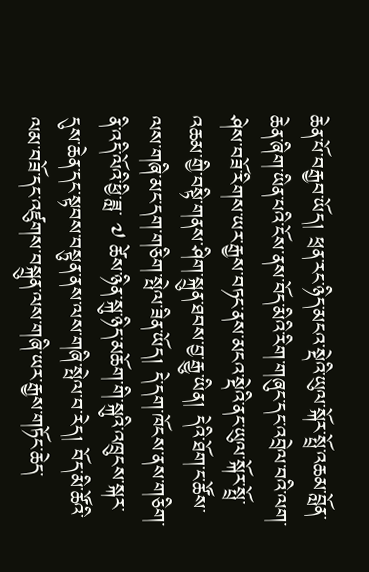ཆེན་པོ་བརྒྱབ་ཡོད། ཕྲན་རང་ཉིད་མངའ་སྡེའི་ཡུལ་སྐོར་སྤྲོ་འཆམ་བློན་ཆེན་ཞིག་ཡིན་པའི་ངོས་ནས་བོད་མིའི་རིག་གཞུང་དང་འབྲེལ་བའི་ལག་ཤེས་བཟོ་རིགས་ཡར་རྒྱས་བཏང་ནས་མངའ་སྡེའི་ནང་ཡུལ་སྐོར་སྤྲོ་འཆམ་གྱི་བསྟི་གནས་ཤིག་སྐྲུན་ཐབས་བྱ་རྒྱུ་ཡིན། དེའི་ཐོག་ང་ཚོས་ལས་གཞི་མང་དག་གཅིག་སྤེལ་ཟིན་ཡོད། དེ་དག་ཁོངས་ནས་གཅིག་ནི་འདི་ལོའི་ཕྱི་ཟླ་ ༧ ཚེས་ཉིན་སྐུ་ཉིད་མཆོག་གི་སྐུའི་འཁྲུངས་སྐར་དུས་ཆེན་དང་སྟབས་བསྟུན་ནས་ལས་གཞི་སྤེལ་བ་རེད། བོད་མི་ཚོའི་ལམ་བཟོ་དང་འཛུགས་བསྐྲུན་ལས་གཞི་ཡར་རྒྱས་གཏོང་ཆེད་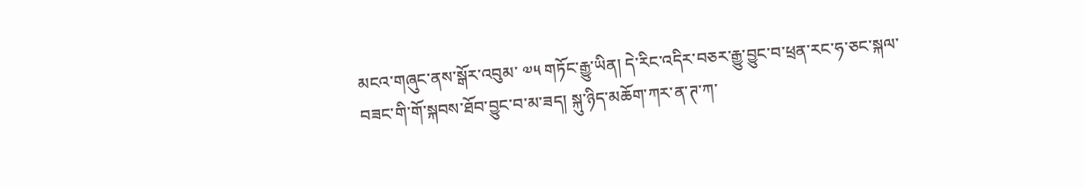མངའ་གཞུང་ནས་སྒོར་འབུམ་ ༧༥ གཏོང་རྒྱུ་ཡིན། དེ་རིང་འདིར་བཅར་རྒྱུ་བྱུང་བ་ཕྲན་རང་ཧ་ཅང་སྐལ་བཟང་གི་གོ་སྐབས་ཐོབ་བྱུང་བ་མ་ཟད། སྐུ་ཉིད་མཆོག་ཀར་ན་ཊ་ཀ་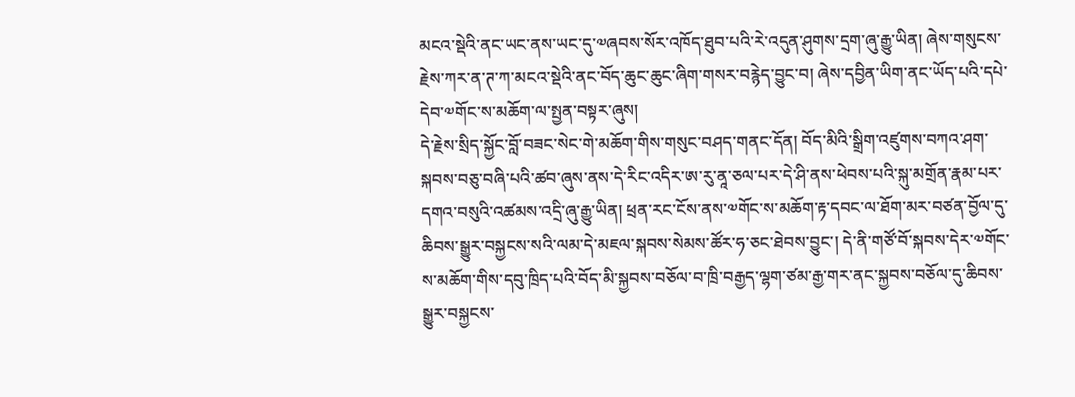མངའ་སྡེའི་ནང་ཡང་ནས་ཡང་དུ་༧ཞབས་སོར་འཁོད་ཐུབ་པའི་རེ་འདུན་ཤུགས་དྲག་ཞུ་རྒྱུ་ཡིན། ཞེས་གསུངས་རྗེས་ཀར་ན་ཊ་ཀ་མངའ་སྡེའི་ནང་བོད་ཆུང་ཆུང་ཞིག་གསར་བརྙེད་བྱུང་བ། ཞེས་དབྱིན་ཡིག་ནང་ཡོད་པའི་དཔེ་དེབ་༧གོང་ས་མཆོག་ལ་སྤྱན་བསྟར་ཞུས།
དེ་རྗེས་སྲིད་སྐྱོང་བློ་བཟང་སེང་གེ་མཆོག་གིས་གསུང་བཤད་གནང་དོན། བོད་མིའི་སྒྲིག་འཛུགས་བཀའ་ཤག་སྐབས་བཅུ་བཞི་པའི་ཚབ་ཞུས་ནས་དེ་རིང་འདིར་ཨ་རུ་ནཱ་ཅལ་པར་དེ་ཤི་ནས་ཕེབས་པའི་སྐུ་མགྲོན་རྣམ་པར་དགའ་བསུའི་འཚམས་འདྲི་ཞུ་རྒྱུ་ཡིན། ཕྲན་རང་ངོས་ནས་༧གོང་ས་མཆོག་རྟ་དབང་ལ་ཐོག་མར་བཙན་བྱོལ་དུ་ཆིབས་སྒྱུར་བསྐྱངས་སའི་ལམ་དེ་མཇལ་སྐབས་སེམས་ཚོར་ཧ་ཅང་ཐེབས་བྱུང་། དེ་ནི་གཙོ་བོ་སྐབས་དེར་༧གོང་ས་མཆོག་གིས་དབུ་ཁྲིད་པའི་བོད་མི་སྐྱབས་བཅོལ་བ་ཁྲི་བརྒྱད་ལྷག་ཙམ་རྒྱ་གར་ནང་སྐྱབས་བཅོལ་དུ་ཆིབས་སྒྱུར་བསྐྱངས་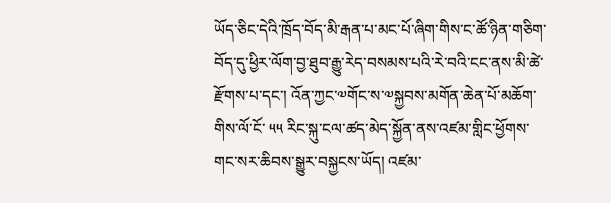ཡོད་ཅིང་དེའི་ཁྲོད་བོད་མི་རྒན་པ་མང་པོ་ཞིག་གིས་ང་ཚོ་ཉིན་གཅིག་བོད་དུ་ཕྱིར་ལོག་བྱ་ཐུབ་རྒྱུ་རེད་བསམས་པའི་རེ་བའི་ངང་ནས་མི་ཚེ་རྫོགས་པ་དང་། འོན་ཀྱང་༧གོང་ས་༧སྐྱབས་མགོན་ཆེན་པོ་མཆོག་གིས་ལོ་ངོ་ ༥༥ རིང་སྐུ་ངལ་ཚད་མེད་སྐྱོན་ནས་འཛམ་གླིང་ཕྱོགས་གང་སར་ཆིབས་སྒྱུར་བསྐྱངས་ཡོད། འཛམ་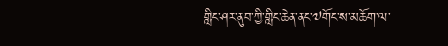གླིང་ཤར་ནུབ་ཀྱི་གླིང་ཆེན་ནང་༧གོང་ས་མཆོག་ལ་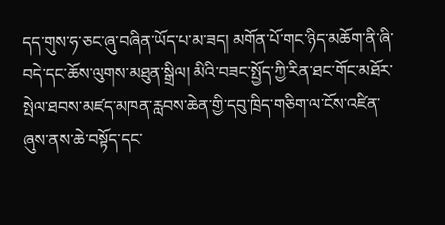དད་གུས་ཧ་ཅང་ཞུ་བཞིན་ཡོད་པ་མ་ཟད། མགོན་པོ་གང་ཉིད་མཆོག་ནི་ཞི་བདེ་དང་ཆོས་ལུགས་མཐུན་སྒྲིལ། མིའི་བཟང་སྤྱོད་ཀྱི་རིན་ཐང་གོང་མཐོར་སྤེལ་ཐབས་མཛད་མཁན་རླབས་ཆེན་གྱི་དབུ་ཁྲིད་གཅིག་ལ་ངོས་འཛིན་ཞུས་ནས་ཆེ་བསྟོད་དང་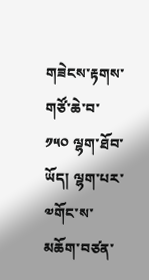གཟེངས་རྟགས་གཙོ་ཆེ་བ་ ༡༥༠ ལྷག་ཐོབ་ཡོད། ལྷག་པར་༧གོང་ས་མཆོག་བཙན་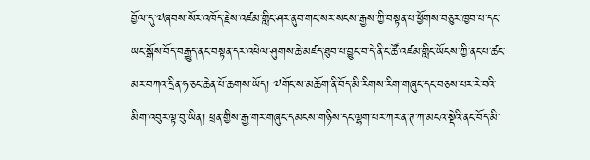བྱོལ་དུ་༧ཞབས་སོར་འཁོད་རྗེས་འཛམ་གླིང་ཤར་ནུབ་གང་སར་སངས་རྒྱས་ཀྱི་བསྟན་པ་ཕྱོགས་བཅུར་ཁྱབ་པ་དང་ཡང་སྒོས་བོད་བརྒྱུད་ནང་བསྟན་དར་འཕེལ་ཤུགས་ཆེ་མཛད་ཐུབ་པ་བྱུང་བ་དེ་ནི་ང་ཚོ་འཛམ་གླིང་ཡོངས་ཀྱི་ནང་པ་ཚང་མར་བཀའ་དྲིན་ཧ་ཅང་ཆེན་པོ་ཆགས་ཡོད། ༧གོང་ས་མཆོག་ནི་བོད་མི་རིགས་རིག་གཞུང་དང་བཅས་པར་རེ་བའི་མིག་འབུར་ལྟ་བུ་ཡིན། ཕྲན་གྱིས་རྒྱ་གར་གཞུང་དམངས་གཉིས་དང་ལྷག་པར་ཀར་ན་ཊ་ཀ་མངའ་སྡེའི་ནང་བོད་མི་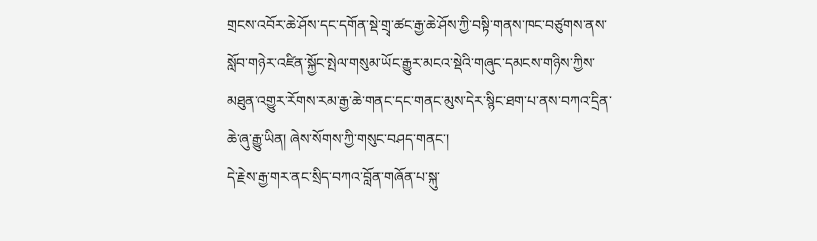གྲངས་འབོར་ཆེ་ཤོས་དང་དགོན་སྡེ་གྲྭ་ཚང་རྒྱ་ཆེ་ཤོས་ཀྱི་བསྟི་གནས་ཁང་བཙུགས་ནས་སློབ་གཉེར་འཛིན་སྐྱོང་སྤེལ་གསུམ་ཡོང་རྒྱུར་མངའ་སྡེའི་གཞུང་དམངས་གཉིས་ཀྱིས་མཐུན་འགྱུར་རོགས་རམ་རྒྱ་ཆེ་གནང་དང་གནང་མུས་དེར་སྙིང་ཐག་པ་ནས་བཀའ་དྲིན་ཆེ་ཞུ་རྒྱུ་ཡིན། ཞེས་སོགས་ཀྱི་གསུང་བཤད་གནང་།
དེ་རྗེས་རྒྱ་གར་ནང་སྲིད་བཀའ་བློན་གཞོན་པ་སྐུ་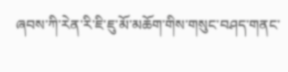ཞབས་ཀི་རེན་རི་ཇི་ཇུ་མོ་མཆོག་གིས་གསུང་བཤད་གནང་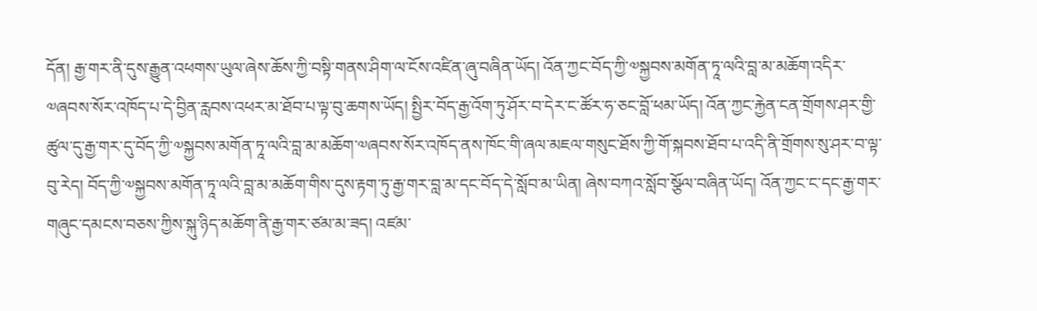དོན། རྒྱ་གར་ནི་དུས་རྒྱུན་འཕགས་ཡུལ་ཞེས་ཆོས་ཀྱི་བསྟི་གནས་ཤིག་ལ་ངོས་འཛིན་ཞུ་བཞིན་ཡོད། འོན་ཀྱང་བོད་ཀྱི་༧སྐྱབས་མགོན་ཏཱ་ལའི་བླ་མ་མཆོག་འདིར་༧ཞབས་སོར་འཁོད་པ་དེ་བྱིན་རླབས་འཕར་མ་ཐོབ་པ་ལྟ་བུ་ཆགས་ཡོད། སྤྱིར་བོད་རྒྱ་འོག་ཏུ་ཤོར་བ་དེར་ང་ཚོར་ཧ་ཅང་བློ་ཕམ་ཡོད། འོན་ཀྱང་རྐྱེན་ངན་གྲོགས་ཤར་གྱི་ཚུལ་དུ་རྒྱ་གར་དུ་བོད་ཀྱི་༧སྐྱབས་མགོན་ཏཱ་ལའི་བླ་མ་མཆོག་༧ཞབས་སོར་འཁོད་ནས་ཁོང་གི་ཞལ་མཇལ་གསུང་ཐོས་ཀྱི་གོ་སྐབས་ཐོབ་པ་འདི་ནི་གྲོགས་སུ་ཤར་བ་ལྟ་བུ་རེད། བོད་ཀྱི་༧སྐྱབས་མགོན་ཏཱ་ལའི་བླ་མ་མཆོག་གིས་དུས་རྟག་ཏུ་རྒྱ་གར་བླ་མ་དང་བོད་དེ་སློབ་མ་ཡིན། ཞེས་བཀའ་སློབ་སྩོལ་བཞིན་ཡོད། འོན་ཀྱང་ང་དང་རྒྱ་གར་གཞུང་དམངས་བཅས་ཀྱིས་སྐུ་ཉིད་མཆོག་ནི་རྒྱ་གར་ཙམ་མ་ཟད། འཛམ་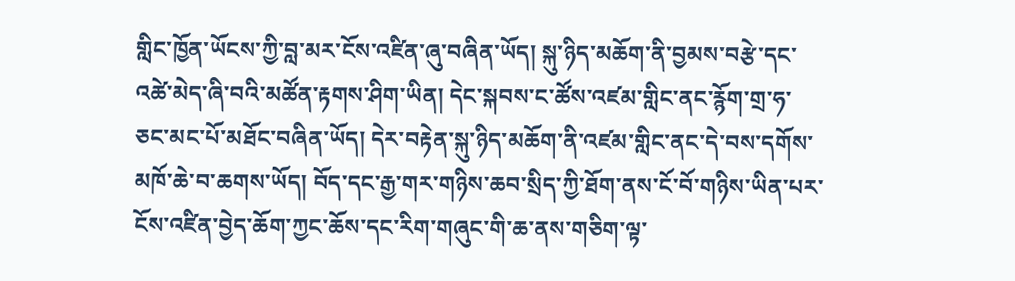གླིང་ཁྱོན་ཡོངས་ཀྱི་བླ་མར་ངོས་འཛིན་ཞུ་བཞིན་ཡོད། སྐུ་ཉིད་མཆོག་ནི་བྱམས་བརྩེ་དང་འཚེ་མེད་ཞི་བའི་མཚོན་རྟགས་ཤིག་ཡིན། དེང་སྐབས་ང་ཚོས་འཛམ་གླིང་ནང་རྙོག་གྲ་ཧ་ཅང་མང་པོ་མཐོང་བཞིན་ཡོད། དེར་བརྟེན་སྐུ་ཉིད་མཆོག་ནི་འཛམ་གླིང་ནང་དེ་བས་དགོས་མཁོ་ཆེ་བ་ཆགས་ཡོད། བོད་དང་རྒྱ་གར་གཉིས་ཆབ་སྲིད་ཀྱི་ཐོག་ནས་ངོ་བོ་གཉིས་ཡིན་པར་ངོས་འཛིན་བྱེད་ཆོག་ཀྱང་ཆོས་དང་རིག་གཞུང་གི་ཆ་ནས་གཅིག་ལྟ་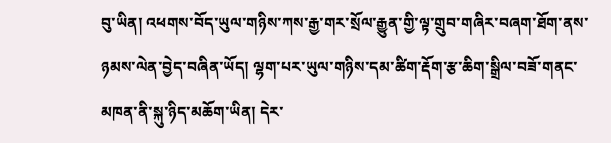བུ་ཡིན། འཕགས་བོད་ཡུལ་གཉིས་ཀས་རྒྱ་གར་སྲོལ་རྒྱུན་གྱི་ལྟ་གྲུབ་གཞིར་བཞག་ཐོག་ནས་ཉམས་ལེན་བྱེད་བཞིན་ཡོད། ལྷག་པར་ཡུལ་གཉིས་དམ་ཚིག་རྡོག་རྩ་ཆིག་སྒྲིལ་བཟོ་གནང་མཁན་ནི་སྐུ་ཉིད་མཆོག་ཡིན། དེར་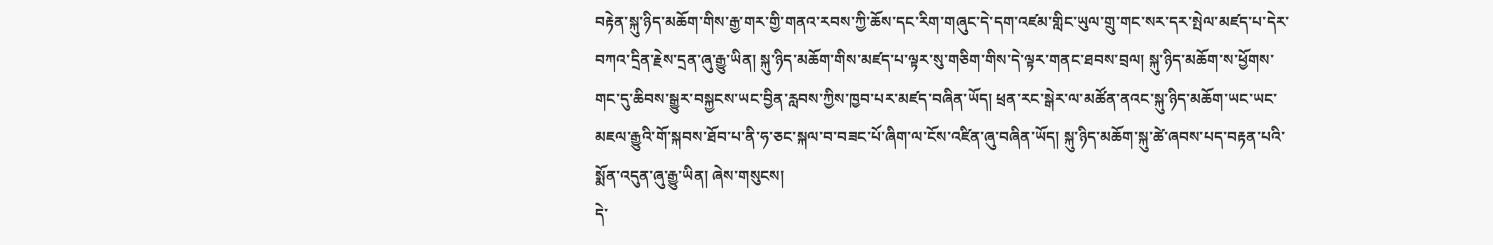བརྟེན་སྐུ་ཉིད་མཆོག་གིས་རྒྱ་གར་གྱི་གནའ་རབས་ཀྱི་ཆོས་དང་རིག་གཞུང་དེ་དག་འཛམ་གླིང་ཡུལ་གྲུ་གང་སར་དར་སྤེལ་མཛད་པ་དེར་བཀའ་དྲིན་རྗེས་དྲན་ཞུ་རྒྱུ་ཡིན། སྐུ་ཉིད་མཆོག་གིས་མཛད་པ་ལྟར་སུ་གཅིག་གིས་དེ་ལྟར་གནང་ཐབས་བྲལ། སྐུ་ཉིད་མཆོག་ས་ཕྱོགས་གང་དུ་ཆིབས་སྒྱུར་བསྐྱངས་ཡང་བྱིན་རླབས་ཀྱིས་ཁྱབ་པར་མཛད་བཞིན་ཡོད། ཕྲན་རང་སྒེར་ལ་མཚོན་ནའང་སྐུ་ཉིད་མཆོག་ཡང་ཡང་མཇལ་རྒྱུའི་གོ་སྐབས་ཐོབ་པ་ནི་ཧ་ཅང་སྐལ་བ་བཟང་པོ་ཞིག་ལ་ངོས་འཛིན་ཞུ་བཞིན་ཡོད། སྐུ་ཉིད་མཆོག་སྐུ་ཚེ་ཞབས་པད་བརྟན་པའི་སྨོན་འདུན་ཞུ་རྒྱུ་ཡིན། ཞེས་གསུངས།
དེ་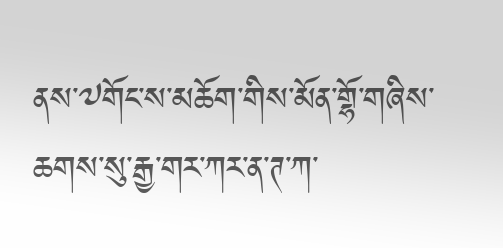ནས་༧གོང་ས་མཆོག་གིས་མོན་གྷོ་གཞིས་ཆགས་སུ་རྒྱ་གར་ཀར་ན་ཊ་ཀ་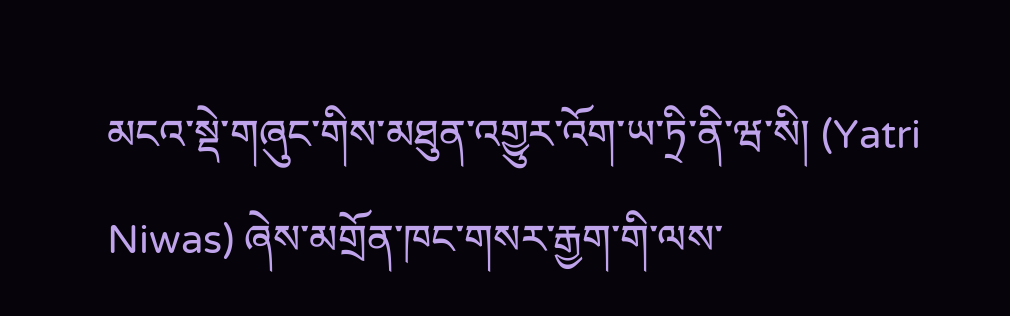མངའ་སྡེ་གཞུང་གིས་མཐུན་འགྱུར་འོག་ཡ་ཏྲི་ནི་ཝ་སི། (Yatri Niwas) ཞེས་མགྲོན་ཁང་གསར་རྒྱག་གི་ལས་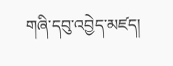གཞི་དབུ་འབྱེད་མཛད།